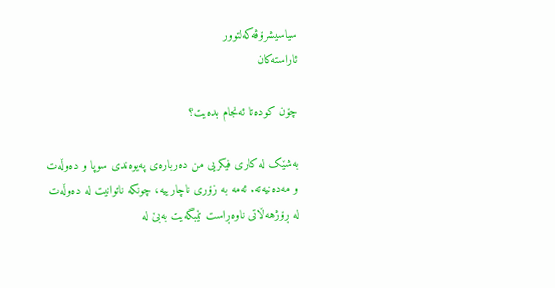سیاسیشرۆڤه‌كه‌لتوور
ئاراستەکان

چۆن کودەتا ئەنجام بدەیت؟

بەشێک لە کاری فیکریی من دەربارەی پەیوەندی سوپا و دەوڵەت و مەدەنیەتە. ئەمە بە زۆری ناچارییە، چونکە ناتوانیت لە دەوڵەت لە ڕۆژهەڵاتی ناوەڕاست تێبگەیت بەبێ لە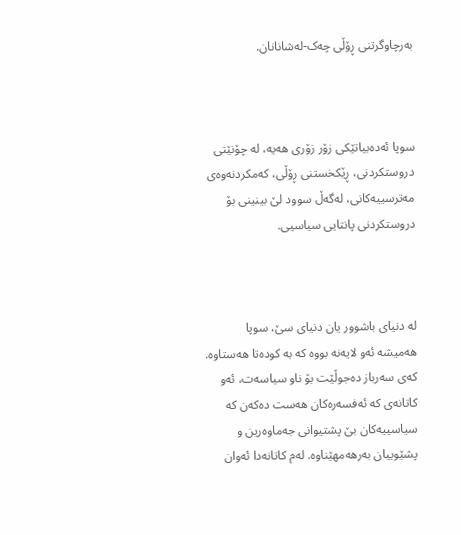بەرچاوگرتنی ڕۆڵی چەک-لەشانانان.



سوپا ئەدەبیاتێکی زۆر زۆری هەیە، لە چۆنێتی دروستکردنی، ڕێکخستنی ڕۆڵی، کەمکردنەوەی مەترسییەکانی، لەگەڵ سوود لێ بینینی بۆ دروستکردنی پانتایی سیاسیی.



لە دنیای باشوور یان دنیای سێ، سوپا هەمیشە ئەو لایەنە بووە کە بە کودەتا هەستاوە. کەی سەرباز دەجوڵێت بۆ ناو سیاسەت، ئەو کاتانەی کە ئەفسەرەکان هەست دەکەن کە سیاسییەکان بێ پشتیوانی جەماوەرین و پشێوییان بەرهەمهێناوە. لەم کاتانەدا ئەوان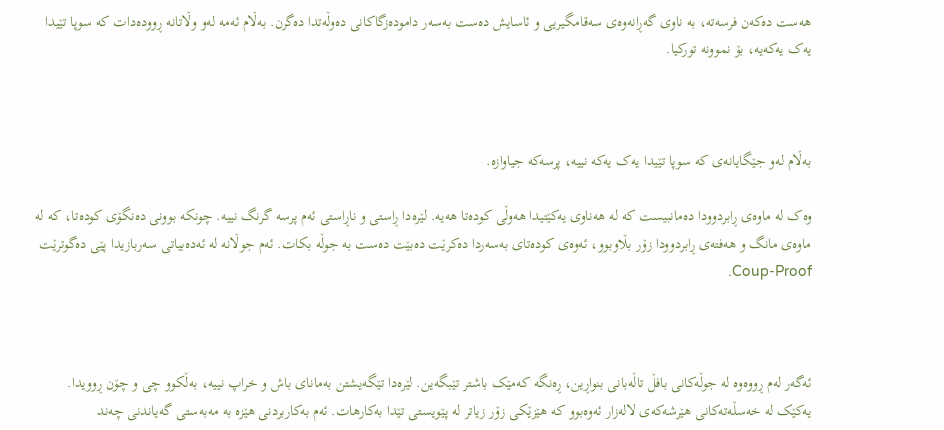هەست دەکەن فرسەتە، بە ناوی گەڕانەوەی سەقامگیریی و ئاسایش دەست بەسەر دامودەزگاکانی دەوڵەتدا دەگرن. بەڵام ئەمە لەو وڵاتانە ڕوودەدات کە سوپا تێیدا یەک یەکەیە، بۆ نموونە تورکیا.



بەڵام لەو جێگایانەی کە سوپا تێیدا یەک یەکە نییە، پرسەکە جیاوازە.

وەک لە ماوەی ڕابردوودا دەمانبیست کە لە هەناوی یەکێتیدا هەوڵی کودەتا هەیە. لێرەدا ڕاستی و ناڕاستی ئەم پرسە گرنگ نییە. چونکە بوونی دەنگۆی کودەتا، کە لە ماوەی مانگ و هەفتەی ڕابردوودا زۆر بڵاوبوو، ئەوەی کودەتای بەسەردا دەکرێت دەبێت دەست بە جوڵە بکات. ئەم جوڵانە لە ئەدەبیاتی سەربازیدا پێی دەگوترێت  Coup-Proof.



ئەگەر لەم ڕووەوە لە جوڵەکانی بافڵ تاڵەبانی بنواڕین، ڕەنگە کەمێک باشتر تێبگەین. لێرەدا تێگەیشتن بەمانای باش و خراپ نییە، بەڵکوو چی و چۆن ڕوویدا. یەکێک لە خەسڵەتەکانی هێرشەکەی لالەزار ئەوەبوو کە هێزێکی زۆر زیاتر لە پێویستی تێدا بەکارهات. ئەم بەکاربردنی هێزە بە مەبەستی گەیاندنی چەند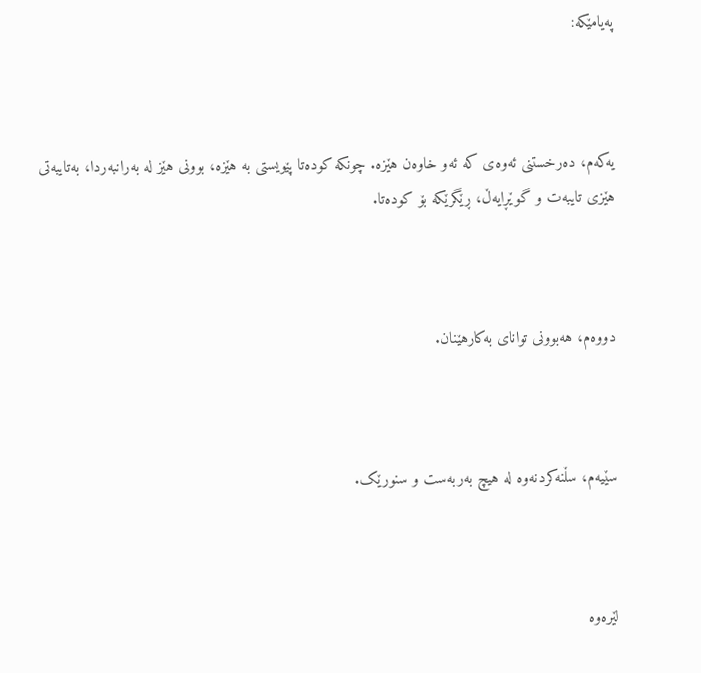پەیامێکە:



یەکەم، دەرخستنی ئەوەی کە ئەو خاوەن هێزە. چونکە کودەتا پێویستی بە هێزە، بوونی هێز لە بەرانبەردا، بەتایبەتی هێزی تایبەت و گوێڕایەڵ، ڕێگرێکە بۆ کودەتا.



دووەم، هەبوونی توانای بەکارهێنان.



سێیەم، سڵنەکردنەوە لە هیچ بەربەست و سنورێک.



لێرەوە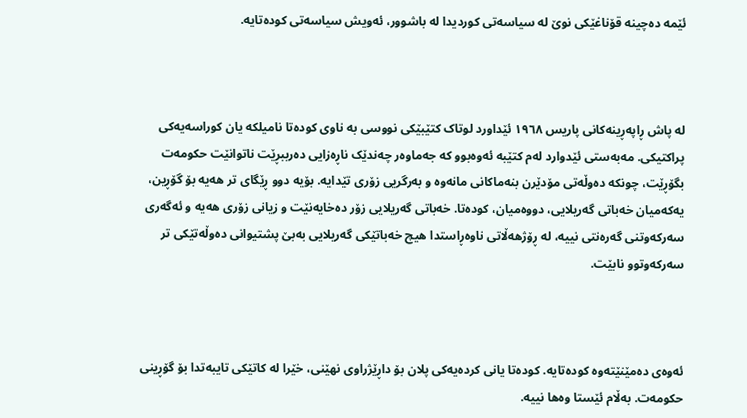ئێمە دەچینە قۆناغێکی نوێ لە سیاسەتی کوردیدا لە باشوور، ئەویش سیاسەتی کودەتایە.



لە پاش ڕاپەڕینەکانی پاریس ١٩٦٨ ئێداورد لوتاک کتێبێکی نووسی بە ناوی کودەتا نامیلکە یان کوراسەیەکی پراکتیکی. مەبەستی ئێدوارد لەم کتێبە ئەوەبوو کە جەماوەر چەندێک ناڕەزایی دەرببڕێت ناتوانێت حکومەت بگۆڕێت، چونکە دەوڵەتی مۆدێرن بنەماکانی مانەوە و بەرگریی زۆری تێدایە. بۆیە دوو ڕێگای تر هەیە بۆ گۆڕین، یەکەمیان خەباتی گەریلایی، دووەمیان، کودەتا. خەباتی گەریلایی زۆر دەخایەنێت و زیانی زۆری هەیە و ئەگەری سەرکەوتنی گەرەنتی نییە، لە ڕۆژهەڵاتی ناوەڕاستدا هیچ خەباتێکی گەریلایی بەبێ پشتیوانی دەوڵەتێکی تر سەرکەوتوو نابێت.



ئەوەی دەمێنێتەوە کودەتایە. کودەتا یانی کردەیەکی پلان بۆ داڕێژراوی نهێنی، خێرا لە کاتێکی تایبەتدا بۆ گۆڕینی حکومەت. بەڵام ئێستا وەها نییە.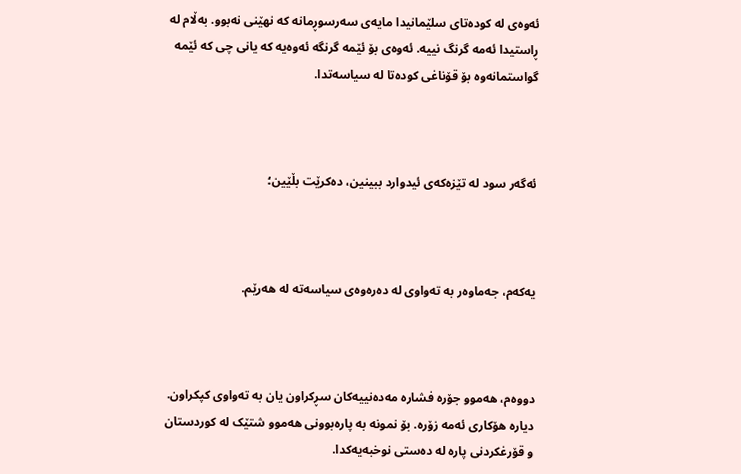ئەوەی لە کودەتای سلێمانیدا مایەی سەرسوڕمانە کە نهێنی نەبوو. بەڵام لە ڕاستیدا ئەمە گرنگ نییە. ئەوەی بۆ ئێمە گرنگە ئەوەیە کە یانی چی کە ئێمە گواستمانەوە بۆ قۆناغی کودەتا لە سیاسەتدا.



ئەگەر سود لە تێزەکەی ئیدوارد ببینین، دەکرێت بڵێین؛



یەکەم، جەماوەر بە تەواوی لە دەرەوەی سیاسەتە لە هەرێم.



دووەم، هەموو جۆرە فشارە مەدەنییەکان سڕکراون یان بە تەواوی کپکراون. دیارە هۆکاری ئەمە زۆرە. بۆ نمونە بە پارەبوونی هەموو شتێک لە کوردستان و قۆرغکردنی پارە لە دەستی نوخبەیەکدا.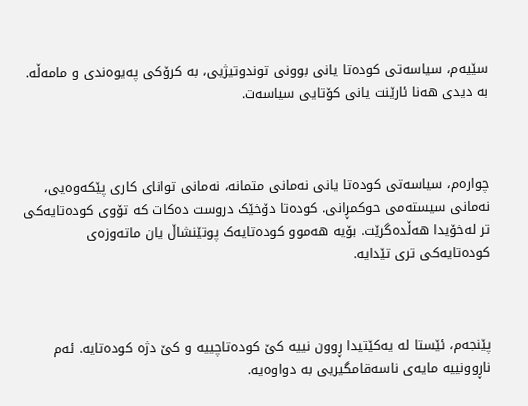سێیەم، سیاسەتی کودەتا یانی بوونی توندوتیژیی، بە کرۆکی پەیوەندی و مامەڵە. بە دیدی هەنا ئارێنت یانی کۆتایی سیاسەت.



چوارەم، سیاسەتی کودەتا یانی نەمانی متمانە، نەمانی توانای کاری پێکەوەیی، نەمانی سیستەمی حوکمڕانی. کودەتا دۆخێک دروست دەکات کە تۆوی کودەتایەکی تر لەخۆیدا هەڵدەگرێت. بۆیە هەموو کودەتایەک پوتێنشاڵ یان ماتەوزەی کودەتایەکی تری تێدایە.



پێنجەم، ئێستا لە یەکێتیدا ڕوون نییە کێ کودەتاچییە و کێ دژە کودەتایە. ئەم ناڕوونییە مایەی ناسەقامگیریی بە دواوەیە.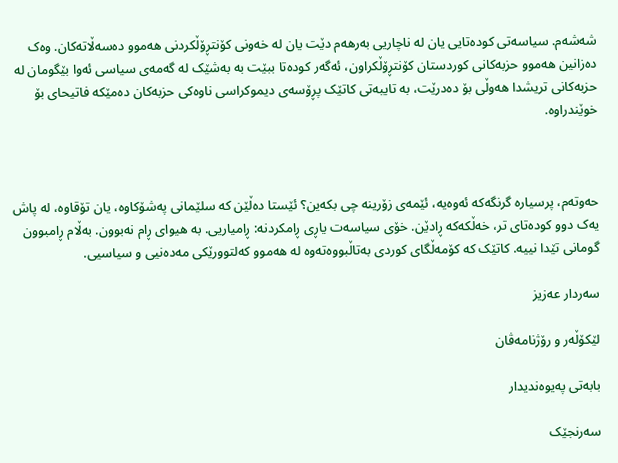شەشەم. سیاسەتی کودەتایی یان لە ناچاریی بەرهەم دێت یان لە خەونی کۆنتڕۆڵکردنی هەموو دەسەڵاتەکان. وەک دەزانین هەموو حزبەکانی کوردستان کۆنتڕۆڵکراون، ئەگەر کودەتا ببێت بە بەشێک لە گەمەی سیاسی ئەوا بێگومان لە حزبەکانی تریشدا هەوڵی بۆ دەدرێت، بە تایبەتی کاتێک پڕۆسەی دیموکراسی ناوەکی حزبەکان دەمێکە فاتیحای بۆ خوێندراوە.



حەوتەم، پرسیارە گرنگەکە ئەوەیە، ئێمەی زۆرینە چی بکەین؟ ئێستا دەڵێن کە سلێمانی پەشۆکاوە، یان تۆقاوە، لە پاش یەک دوو کودەتای تر، خەڵکەکە ڕادێن. خۆی سیاسەت یاڕی ڕامکردنە: ڕامیاریی. بە هیوای ڕام نەبوون. بەڵام ڕامبوون گومانی تێدا نییە. کاتێک کە کۆمەڵگای کوردی بەتاڵبووەتەوە لە هەموو کەلتوورێکی مەدەنیی و سیاسیی.

سه‌ردار عه‌زیز

لێکۆڵەر و رۆژنامەڤان

بابه‌تی په‌یوه‌ندیدار

سه‌رنجێک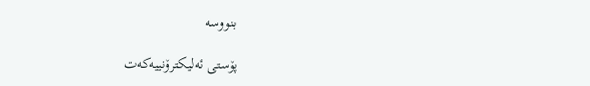بنووسە

پۆستی ئەلیکترۆنییەکەت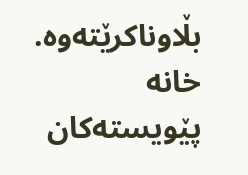بڵاوناکرێتەوە. خانە پێویستەکان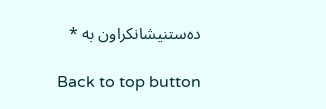دەستنیشانکراون بە *

Back to top button